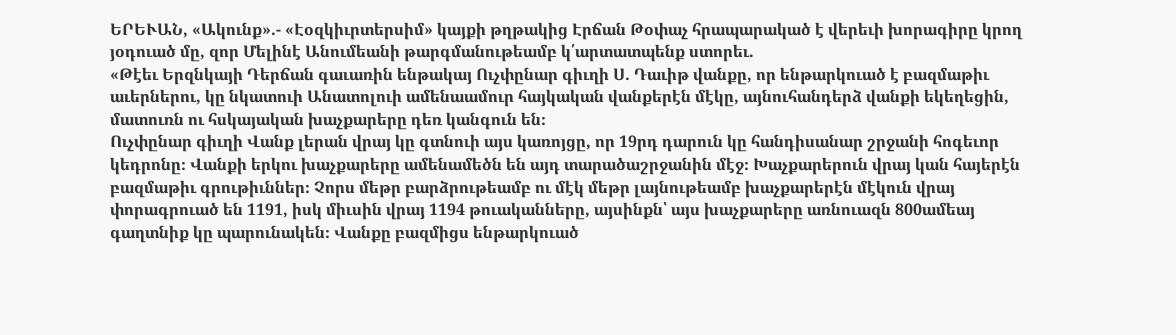ԵՐԵՒԱՆ, «Ակունք».- «Էօզկիւրտերսիմ» կայքի թղթակից Էրճան Թօփաչ հրապարակած է վերեւի խորագիրը կրող յօդուած մը, զոր Մելինէ Անումեանի թարգմանութեամբ կ՛արտատպենք ստորեւ.
«Թէեւ Երզնկայի Դերճան գաւառին ենթակայ Ուչփընար գիւղի Ս. Դաւիթ վանքը, որ ենթարկուած է բազմաթիւ աւերներու, կը նկատուի Անատոլուի ամենաամուր հայկական վանքերէն մէկը, այնուհանդերձ վանքի եկեղեցին, մատուռն ու հսկայական խաչքարերը դեռ կանգուն են։
Ուչփընար գիւղի Վանք լերան վրայ կը գտնուի այս կառոյցը, որ 19րդ դարուն կը հանդիսանար շրջանի հոգեւոր կեդրոնը։ Վանքի երկու խաչքարերը ամենամեծն են այդ տարածաշրջանին մէջ։ Խաչքարերուն վրայ կան հայերէն բազմաթիւ գրութիւններ։ Չորս մեթր բարձրութեամբ ու մէկ մեթր լայնութեամբ խաչքարերէն մէկուն վրայ փորագրուած են 1191, իսկ միւսին վրայ 1194 թուականները, այսինքն՝ այս խաչքարերը առնուազն 800ամեայ գաղտնիք կը պարունակեն։ Վանքը բազմիցս ենթարկուած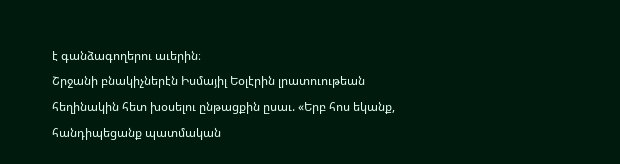է գանձագողերու աւերին։
Շրջանի բնակիչներէն Իսմայիլ Եօլէրին լրատուութեան հեղինակին հետ խօսելու ընթացքին ըսաւ. «Երբ հոս եկանք, հանդիպեցանք պատմական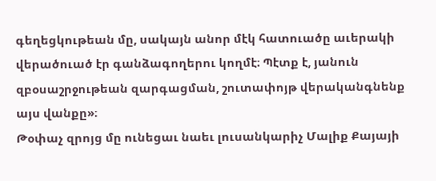գեղեցկութեան մը, սակայն անոր մէկ հատուածը աւերակի վերածուած էր գանձագողերու կողմէ։ Պէտք է, յանուն զբօսաշրջութեան զարգացման, շուտափոյթ վերականգնենք այս վանքը»։
Թօփաչ զրոյց մը ունեցաւ նաեւ լուսանկարիչ Մալիք Քայայի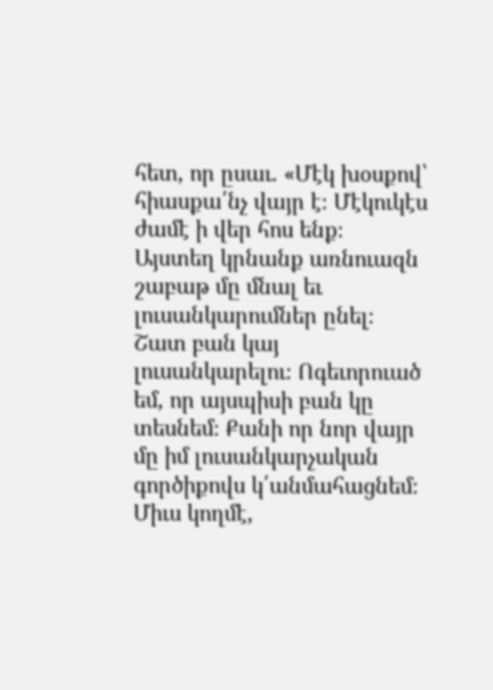հետ, որ ըսաւ. «Մէկ խօսքով՝ հիասքա՛նչ վայր է։ Մէկուկէս ժամէ ի վեր հոս ենք։ Այստեղ կրնանք առնուազն շաբաթ մը մնալ եւ լուսանկարումներ ընել։ Շատ բան կայ լուսանկարելու։ Ոգեւորուած եմ, որ այսպիսի բան կը տեսնեմ։ Քանի որ նոր վայր մը իմ լուսանկարչական գործիքովս կ՛անմահացնեմ։ Միւս կողմէ,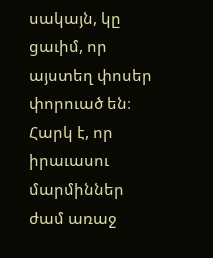սակայն, կը ցաւիմ, որ այստեղ փոսեր փորուած են։ Հարկ է, որ իրաւասու մարմիններ ժամ առաջ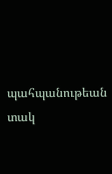պահպանութեան տակ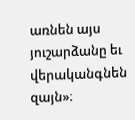առնեն այս յուշարձանը եւ վերականգնեն զայն»։